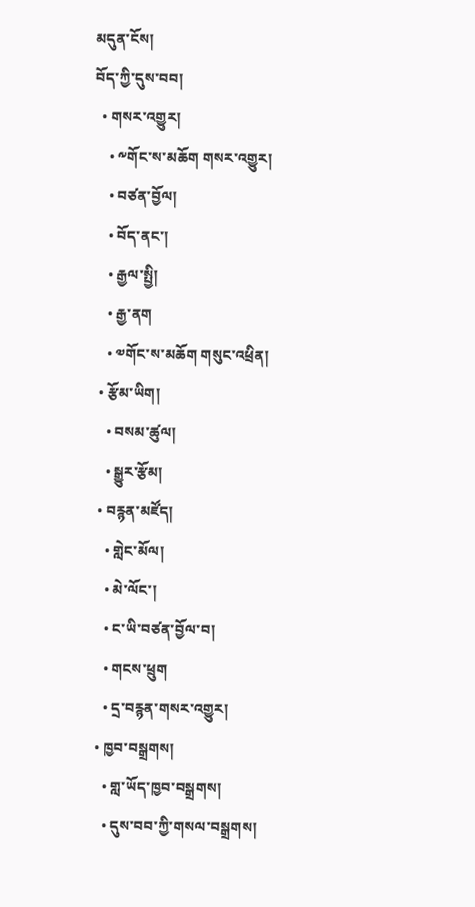མདུན་ངོས།
བོད་ཀྱི་དུས་བབ།
  • གསར་འགྱུར།
    • ༸གོང་ས་མཆོག གསར་འགྱུར།
    • བཙན་བྱོལ།
    • བོད་ནང་།
    • རྒྱལ་སྤྱི།
    • རྒྱ་ནག
    • ༧གོང་ས་མཆོག གསུང་འཕྲིན།
  • རྩོམ་ཡིག།
    • བསམ་ཚུལ།
    • སྒྱུར་རྩོམ།
  • བརྙན་མཛོད།
    • གླེང་མོལ།
    • མེ་ལོང་།
    • ང་ཡི་བཙན་བྱོལ་བ།
    • གངས་ཕྲུག
    • དྲ་བརྙན་གསར་འགྱུར།
  • ཁྱབ་བསྒྲགས།
    • གླ་ཡོད་ཁྱབ་བསྒྲགས།
    • དུས་བབ་ཀྱི་གསལ་བསྒྲགས།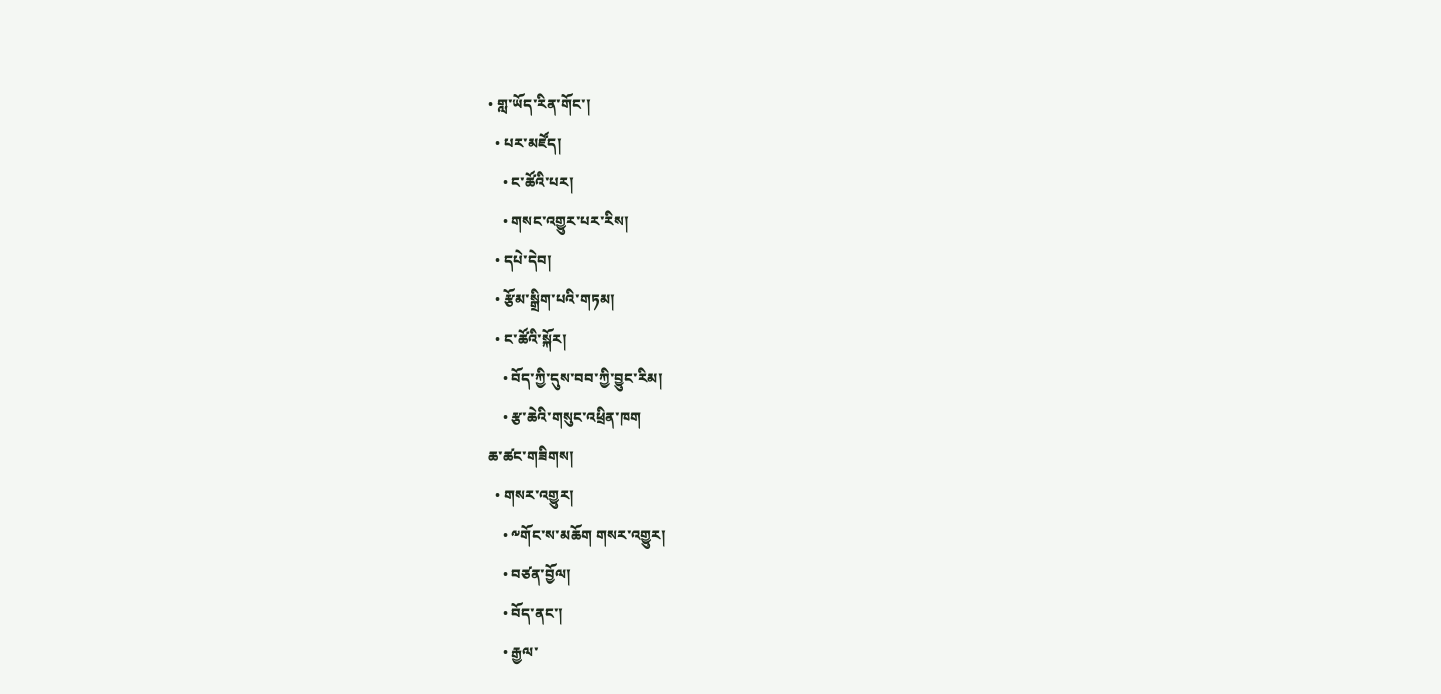• གླ་ཡོད་རིན་གོང་།
  • པར་མཛོད།
    • ང་ཚོའི་པར།
    • གསང་འགྱུར་པར་རིས།
  • དཔེ་དེབ།
  • རྩོམ་སྒྲིག་པའི་གཏམ།
  • ང་ཚོའི་སྐོར།
    • བོད་ཀྱི་དུས་བབ་ཀྱི་བྱུང་རིམ།
    • རྩ་ཆེའི་གསུང་འཕྲིན་ཁག
ཆ་ཚང་གཟིགས།
  • གསར་འགྱུར།
    • ༸གོང་ས་མཆོག གསར་འགྱུར།
    • བཙན་བྱོལ།
    • བོད་ནང་།
    • རྒྱལ་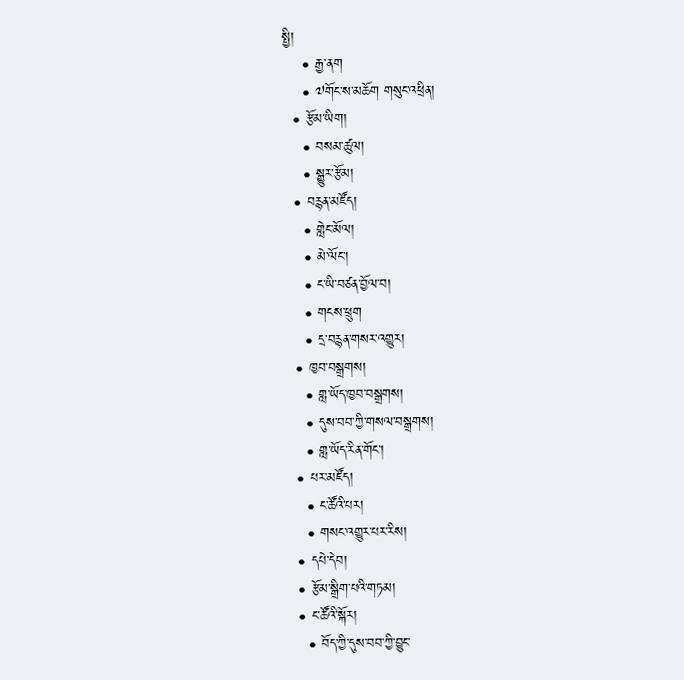སྤྱི།
    • རྒྱ་ནག
    • ༧གོང་ས་མཆོག གསུང་འཕྲིན།
  • རྩོམ་ཡིག།
    • བསམ་ཚུལ།
    • སྒྱུར་རྩོམ།
  • བརྙན་མཛོད།
    • གླེང་མོལ།
    • མེ་ལོང་།
    • ང་ཡི་བཙན་བྱོལ་བ།
    • གངས་ཕྲུག
    • དྲ་བརྙན་གསར་འགྱུར།
  • ཁྱབ་བསྒྲགས།
    • གླ་ཡོད་ཁྱབ་བསྒྲགས།
    • དུས་བབ་ཀྱི་གསལ་བསྒྲགས།
    • གླ་ཡོད་རིན་གོང་།
  • པར་མཛོད།
    • ང་ཚོའི་པར།
    • གསང་འགྱུར་པར་རིས།
  • དཔེ་དེབ།
  • རྩོམ་སྒྲིག་པའི་གཏམ།
  • ང་ཚོའི་སྐོར།
    • བོད་ཀྱི་དུས་བབ་ཀྱི་བྱུང་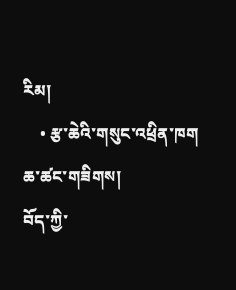རིམ།
    • རྩ་ཆེའི་གསུང་འཕྲིན་ཁག
ཆ་ཚང་གཟིགས།
བོད་ཀྱི་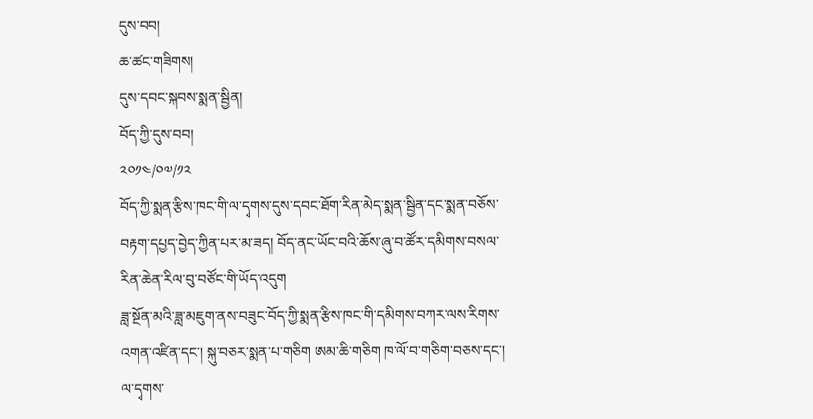དུས་བབ།
ཆ་ཚང་གཟིགས།
དུས་དབང་སྐབས་སྨན་སྦྱིན།
བོད་ཀྱི་དུས་བབ།
༢༠༡༤/༠༧/༡༢
བོད་ཀྱི་སྨན་རྩིས་ཁང་གི་ལ་དྭགས་དུས་དབང་ཐོག་རིན་མེད་སྨན་སྦྱིན་དང་སྨན་བཅོས་བརྟག་དཔྱད་བྱེད་ཀྱིན་པར་མ་ཟད། བོད་ནང་ཡོང་བའི་ཆོས་ཞུ་བ་ཚོར་དམིགས་བསལ་རིན་ཆེན་རིལ་བུ་བཙོང་གི་ཡོད་འདུག
ཟླ་སྔོན་མའི་ཟླ་མཇུག་ནས་བཟུང་བོད་ཀྱི་སྨན་རྩིས་ཁང་གི་དམིགས་བཀར་ལས་རིགས་འགན་འཛིན་དང་། སྐུ་བཅར་སྨན་པ་གཅིག ཨམ་ཆི་གཅིག ཁ་ལོ་བ་གཅིག་བཅས་དང་། ལ་དྭགས་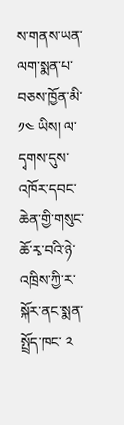ས་གནས་ཡན་ལག་སྨན་པ་བཅས་ཁྱོན་མི་ ༡༤ ཡིས། ལ་དྭགས་དུས་འཁོར་དབང་ཆེན་གྱི་གསུང་ཆོ་རྭ་བའི་ཉེ་འཁྲིས་ཀྱི་ར་སྐོར་ནང་སྨན་སྤྲོད་ཁང་ ༢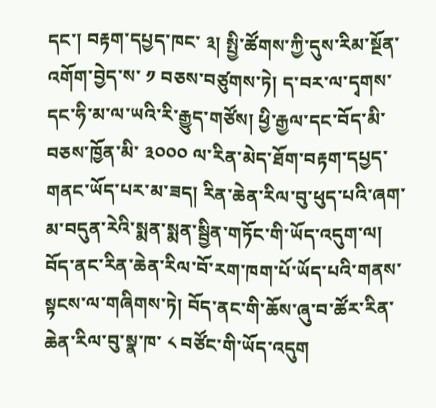དང་། བརྟག་དཔྱད་ཁང་ ༣། སྤྱི་ཚོགས་ཀྱི་དུས་རིམ་སྔོན་འགོག་བྱེད་ས་ ༡ བཅས་བཙུགས་ཏེ། ད་བར་ལ་དྭགས་དང་ཧི་མ་ལ་ཡའི་རི་རྒྱུད་གཙོས། ཕྱི་རྒྱལ་དང་བོད་མི་བཅས་ཁྱོན་མི་ ༣༠༠༠ ལ་རིན་མེད་ཐོག་བརྟག་དཔྱད་གནང་ཡོད་པར་མ་ཟད། རིན་ཆེན་རིལ་བུ་ཕུད་པའི་ཞག་མ་བདུན་རེའི་སྨན་སྨན་སྦྱིན་གཏོང་གི་ཡོད་འདུག་ལ། བོད་ནང་རིན་ཆེན་རིལ་བོ་རག་ཁག་པོ་ཡོད་པའི་གནས་སྟངས་ལ་གཞིགས་ཏེ། བོད་ནང་གི་ཆོས་ཞུ་བ་ཚོར་རིན་ཆེན་རིལ་བུ་སྣ་ཁ་ ༨ བཙོང་གི་ཡོད་འདུག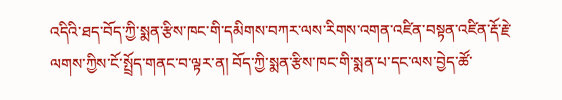འདིའི་ཐད་བོད་ཀྱི་སྨན་རྩིས་ཁང་གི་དམིགས་བཀར་ལས་རིགས་འགན་འཛིན་བསྟན་འཛིན་རྡོ་རྗེ་ལགས་ཀྱིས་ངོ་སྤྲོད་གནང་བ་ལྟར་ན། བོད་ཀྱི་སྨན་རྩིས་ཁང་གི་སྨན་པ་དང་ལས་བྱེད་ཚོ་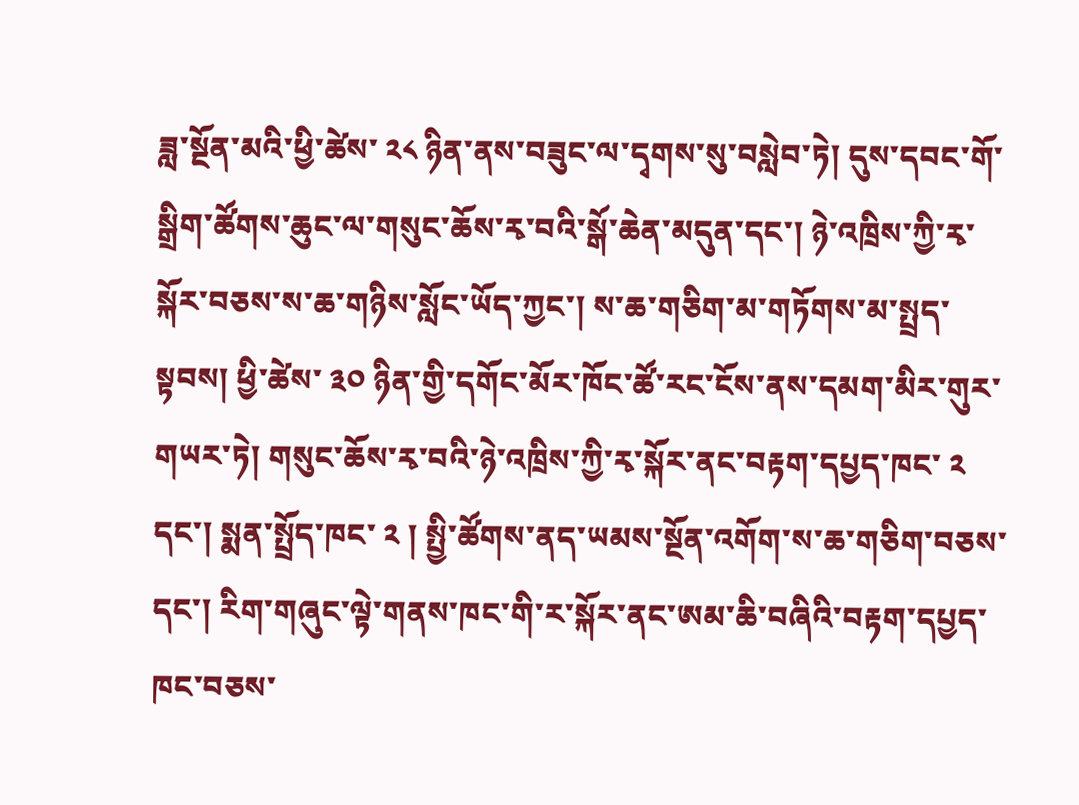ཟླ་སྔོན་མའི་ཕྱི་ཚེས་ ༢༨ ཉིན་ནས་བཟུང་ལ་དྭགས་སུ་བསླེབ་ཏེ། དུས་དབང་གོ་སྒྲིག་ཚོགས་ཆུང་ལ་གསུང་ཆོས་རྭ་བའི་སྒོ་ཆེན་མདུན་དང་། ཉེ་འཁྲིས་ཀྱི་རྭ་སྐོར་བཅས་ས་ཆ་གཉིས་སློང་ཡོད་ཀྱང་། ས་ཆ་གཅིག་མ་གཏོགས་མ་སྤྲད་སྟབས། ཕྱི་ཚེས་ ༣༠ ཉིན་གྱི་དགོང་མོར་ཁོང་ཚོ་རང་ངོས་ནས་དམག་མིར་གུར་གཡར་ཏེ། གསུང་ཆོས་རྭ་བའི་ཉེ་འཁྲིས་ཀྱི་རྭ་སྐོར་ནང་བརྟག་དཔྱད་ཁང་ ༢ དང་། སྨན་སྤྲོད་ཁང་ ༢ ། སྤྱི་ཚོགས་ནད་ཡམས་སྔོན་འགོག་ས་ཆ་གཅིག་བཅས་དང་། རིག་གཞུང་ལྟེ་གནས་ཁང་གི་ར་སྐོར་ནང་ཨམ་ཆི་བཞིའི་བརྟག་དཔྱད་ཁང་བཅས་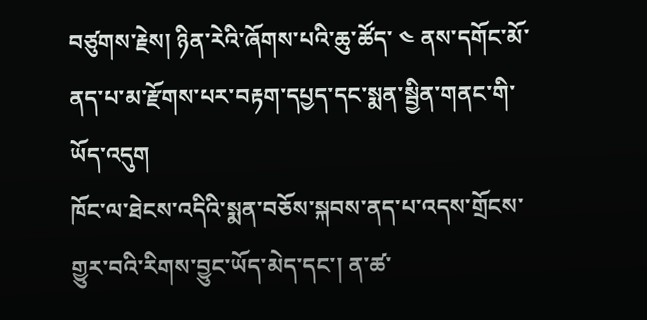བཙུགས་རྗེས། ཉིན་རེའི་ཞོགས་པའི་ཆུ་ཚོད་ ༤ ནས་དགོང་མོ་ནད་པ་མ་རྫོགས་པར་བརྟག་དཔྱད་དང་སྨན་སྦྱིན་གནང་གི་ཡོད་འདུག
ཁོང་ལ་ཐེངས་འདིའི་སྨན་བཅོས་སྐབས་ནད་པ་འདས་གྲོངས་གྱུར་བའི་རིགས་བྱུང་ཡོད་མེད་དང་། ན་ཚ་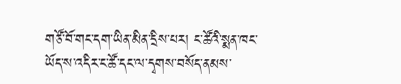གཙོ་བོ་གང་དག་ཡིན་མིན་དྲིས་པར། ང་ཚོའི་སྨན་ཁང་ཡོད་ས་འདིར་ང་ཚོ་དང་ལ་དྭགས་བསོད་ནམས་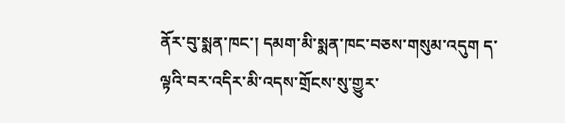ནོར་བུ་སྨན་ཁང་། དམག་མི་སྨན་ཁང་བཅས་གསུམ་འདུག ད་ལྟའི་བར་འདིར་མི་འདས་གྲོངས་སུ་གྱུར་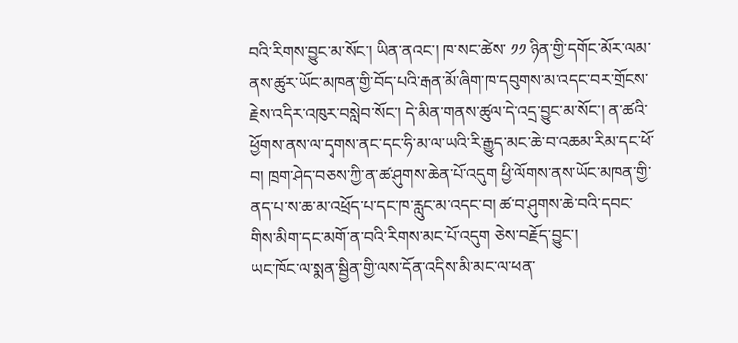བའི་རིགས་བྱུང་མ་སོང་། ཡིན་ནའང་། ཁ་སང་ཚེས་ ༡༡ ཉིན་གྱི་དགོང་མོར་ལམ་ནས་ཚུར་ཡོང་མཁན་གྱི་བོད་པའི་རྒན་མོ་ཞིག་ཁ་དབུགས་མ་འདང་བར་གྲོངས་རྗེས་འདིར་འཁུར་བསླེབ་སོང་། དེ་མིན་གནས་ཚུལ་དེ་འདྲ་བྱུང་མ་སོང་། ན་ཚའི་ཕྱོགས་ནས་ལ་དྭགས་ནང་དང་ཧི་མ་ལ་ཡའི་རི་རྒྱུད་མང་ཆེ་བ་འཆམ་རིམ་དང་ཕོ་བ། ཁྲག་ཤེད་བཅས་ཀྱི་ན་ཚ་ཤུགས་ཆེན་པོ་འདུག ཕྱི་ལོགས་ནས་ཡོང་མཁན་གྱི་ནད་པ་ས་ཆ་མ་འཕྲོད་པ་དང་ཁ་རླུང་མ་འདང་བ། ཚ་བ་ཤུགས་ཆེ་བའི་དབང་གིས་མིག་དང་མགོ་ན་བའི་རིགས་མང་པོ་འདུག ཅེས་བརྗོད་བྱུང་།
ཡང་ཁོང་ལ་སྨན་སྦྱིན་གྱི་ལས་དོན་འདིས་མི་མང་ལ་ཕན་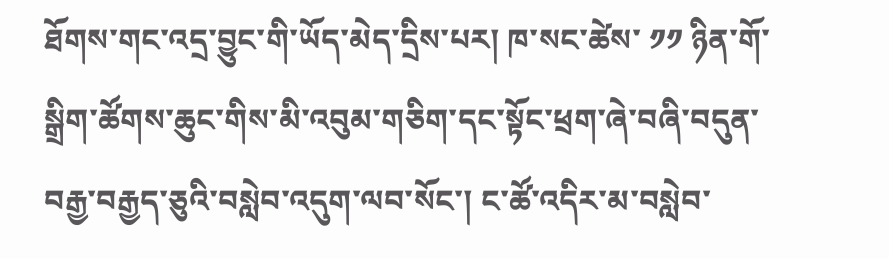ཐོགས་གང་འདྲ་བྱུང་གི་ཡོད་མེད་དྲིས་པར། ཁ་སང་ཚེས་ ༡༡ ཉིན་གོ་སྒྲིག་ཚོགས་ཆུང་གིས་མི་འབུམ་གཅིག་དང་སྟོང་ཕྲག་ཞེ་བཞི་བདུན་བརྒྱ་བརྒྱད་ཅུའི་བསླེབ་འདུག་ལབ་སོང་། ང་ཚོ་འདིར་མ་བསླེབ་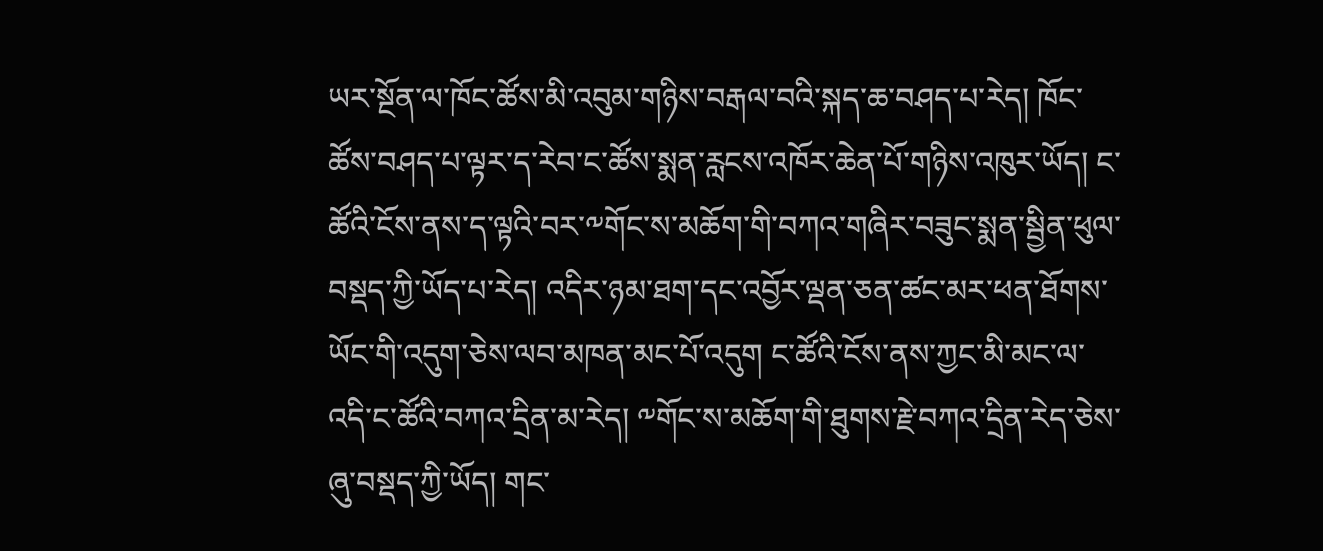ཡར་སྔོན་ལ་ཁོང་ཚོས་མི་འབུམ་གཉིས་བརྒལ་བའི་སྐད་ཆ་བཤད་པ་རེད། ཁོང་ཚོས་བཤད་པ་ལྟར་ད་རེབ་ང་ཚོས་སྨན་རླངས་འཁོར་ཆེན་པོ་གཉིས་འཁུར་ཡོད། ང་ཚོའི་ངོས་ནས་ད་ལྟའི་བར་༸གོང་ས་མཆོག་གི་བཀའ་གཞིར་བཟུང་སྨན་སྦྱིན་ཕུལ་བསྡད་ཀྱི་ཡོད་པ་རེད། འདིར་ཉམ་ཐག་དང་འབྱོར་ལྡན་ཅན་ཚང་མར་ཕན་ཐོགས་ཡོང་གི་འདུག་ཅེས་ལབ་མཁན་མང་པོ་འདུག ང་ཚོའི་ངོས་ནས་ཀྱང་མི་མང་ལ་འདི་ང་ཚོའི་བཀའ་དྲིན་མ་རེད། ༸གོང་ས་མཆོག་གི་ཐུགས་རྗེ་བཀའ་དྲིན་རེད་ཅེས་ཞུ་བསྡད་ཀྱི་ཡོད། གང་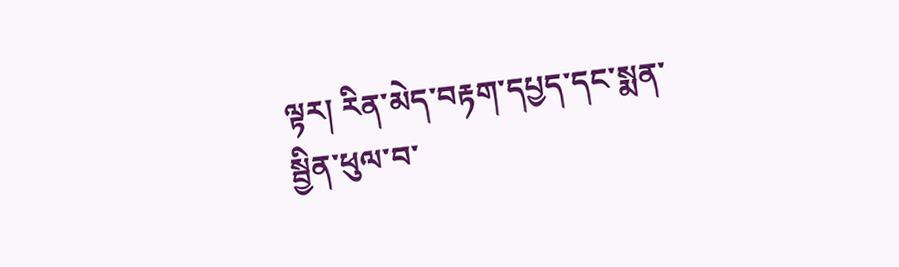ལྟར། རིན་མེད་བརྟག་དཔྱད་དང་སྨན་སྦྱིན་ཕུལ་བ་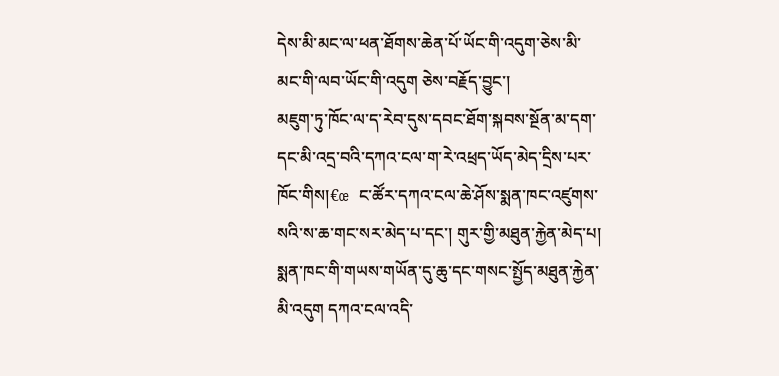དེས་མི་མང་ལ་ཕན་ཐོགས་ཆེན་པོ་ཡོང་གི་འདུག་ཅེས་མི་མང་གི་ལབ་ཡོང་གི་འདུག ཅེས་བརྗོད་བྱུང་།
མཇུག་ཏུ་ཁོང་ལ་ད་རེབ་དུས་དབང་ཐོག་སྐབས་སྔོན་མ་དག་དང་མི་འདྲ་བའི་དཀའ་ངལ་ག་རེ་འཕྲད་ཡོད་མེད་དྲིས་པར་ཁོང་གིས།€œ ང་ཚོར་དཀའ་ངལ་ཆེ་ཤོས་སྨན་ཁང་འཛུགས་སའི་ས་ཆ་གང་སར་མེད་པ་དང་། གུར་གྱི་མཐུན་རྐྱེན་མེད་པ། སྨན་ཁང་གི་གཡས་གཡོན་དུ་ཆུ་དང་གསང་སྤྱོད་མཐུན་རྐྱེན་མི་འདུག དཀའ་ངལ་འདི་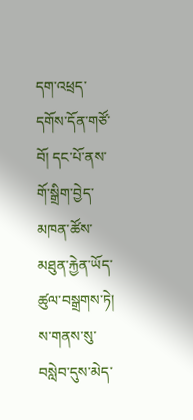དག་འཕྲད་དགོས་དོན་གཙོ་བོ། དང་པོ་ནས་གོ་སྒྲིག་བྱེད་མཁན་ཚོས་མཐུན་རྐྱེན་ཡོད་ཚུལ་བསྒྲགས་ཏེ། ས་གནས་སུ་བསླེབ་དུས་མེད་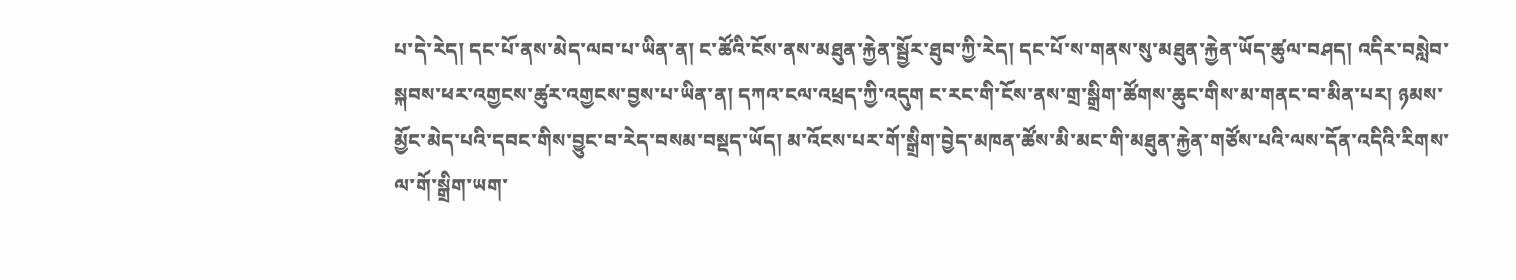པ་དེ་རེད། དང་པོ་ནས་མེད་ལབ་པ་ཡིན་ན། ང་ཚོའི་ངོས་ནས་མཐུན་རྐྱེན་སྦྱོར་ཐུབ་ཀྱི་རེད། དང་པོ་ས་གནས་སུ་མཐུན་རྐྱེན་ཡོད་ཚུལ་བཤད། འདིར་བསླེབ་སྐབས་ཕར་འགྱངས་ཚུར་འགྱངས་བྱས་པ་ཡིན་ན། དཀའ་ངལ་འཕྲད་ཀྱི་འདུག ང་རང་གི་ངོས་ནས་གྲ་སྒྲིག་ཚོགས་ཆུང་གིས་མ་གནང་བ་མིན་པར། ཉམས་མྱོང་མེད་པའི་དབང་གིས་བྱུང་བ་རེད་བསམ་བསྡད་ཡོད། མ་འོངས་པར་གོ་སྒྲིག་བྱེད་མཁན་ཚོས་མི་མང་གི་མཐུན་རྐྱེན་གཙོས་པའི་ལས་དོན་འདིའི་རིགས་ལ་གོ་སྒྲིག་ཡག་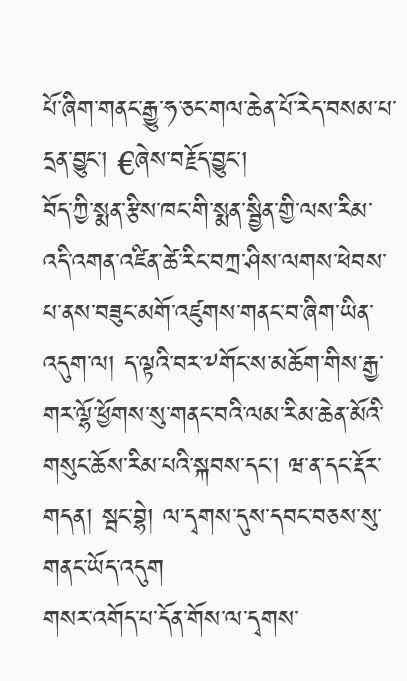པོ་ཞིག་གནང་རྒྱུ་ཧ་ཅང་གལ་ཆེན་པོ་རེད་བསམ་པ་དྲན་བྱུང་། €ཞེས་བརྗོད་བྱུང་།
བོད་ཀྱི་སྨན་རྩིས་ཁང་གི་སྨན་སྦྱིན་གྱི་ལས་རིམ་འདི་འགན་འཛིན་ཚེ་རིང་བཀྲ་ཤིས་ལགས་ཕེབས་པ་ནས་བཟུང་མགོ་འཛུགས་གནང་བ་ཞིག་ཡིན་འདུག་ལ། ད་ལྟའི་བར་༸གོང་ས་མཆོག་གིས་རྒྱ་གར་ལྷོ་ཕྱོགས་སུ་གནང་བའི་ལམ་རིམ་ཆེན་མོའི་གསུང་ཆོས་རིམ་པའི་སྐབས་དང་། ཝ་ན་དང་རྡོར་གདན། སྦང་བྷེ། ལ་དྭགས་དུས་དབང་བཅས་སུ་གནང་ཡོད་འདུག
གསར་འགོད་པ་དོན་གོས་ལ་དྭགས་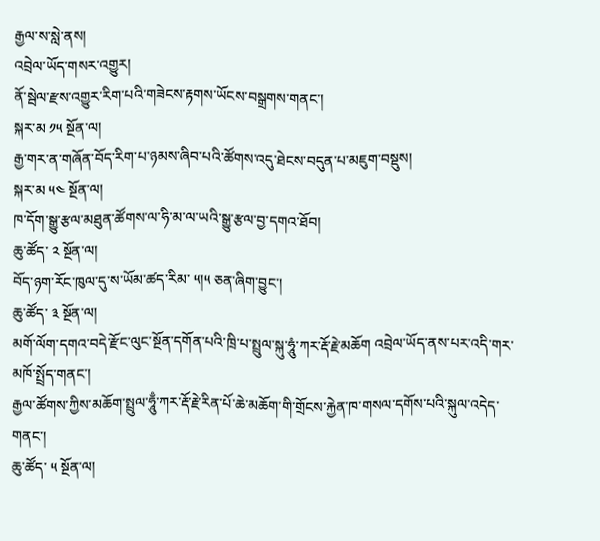རྒྱལ་ས་སླེ་ནས།
འབྲེལ་ཡོད་གསར་འགྱུར།
ནོ་སྦེལ་རྫས་འགྱུར་རིག་པའི་གཟེངས་རྟགས་ཡོངས་བསྒྲགས་གནང་།
སྐར་མ ༡༥ སྔོན་ལ།
རྒྱ་གར་ན་གཞོན་བོད་རིག་པ་ཉམས་ཞིབ་པའི་ཚོགས་འདུ་ཐེངས་བདུན་པ་མཇུག་བསྡུས།
སྐར་མ ༥༤ སྔོན་ལ།
ཁ་དོག་སྒྱུ་རྩལ་མཐུན་ཚོགས་ལ་ཧི་མ་ལ་ཡའི་སྒྱུ་རྩལ་བྱ་དགའ་ཐོབ།
ཆུ་ཚོད་ ༢ སྔོན་ལ།
བོད་ཉག་རོང་ཁུལ་དུ་ས་ཡོམ་ཚད་རིམ་ ༥།༥ ཅན་ཞིག་བྱུང་།
ཆུ་ཚོད་ ༣ སྔོན་ལ།
མགོ་ལོག་དགའ་བདེ་རྫོང་ལུང་སྔོན་དགོན་པའི་ཁྲི་པ་སྤྲུལ་སྐུ་ཧཱུཾ་ཀར་རྡོ་རྗེ་མཆོག འབྲེལ་ཡོད་ནས་པར་འདི་གར་མཁོ་སྤྲོད་གནང་།
རྒྱལ་ཚོགས་ཀྱིས་མཆོག་སྤྲུལ་ཧཱུྃ་ཀར་རྡོ་རྗེ་རིན་པོ་ཆེ་མཆོག་གི་གྲོངས་རྐྱེན་ཁ་གསལ་དགོས་པའི་སྐུལ་འདེད་གནང་།
ཆུ་ཚོད་ ༥ སྔོན་ལ།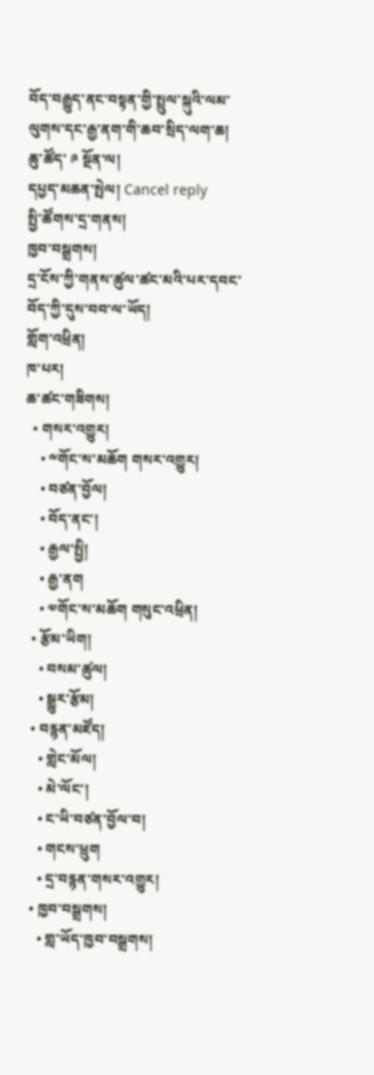བོད་བརྒྱུད་ནང་བསྟན་གྱི་སྤྲུལ་སྐུའི་ལམ་ལུགས་དང་རྒྱ་ནག་གི་ཆབ་སྲིད་ལག་ཆ།
ཆུ་ཚོད་ ༩ སྔོན་ལ།
དཔྱད་མཆན་སྤེལ། Cancel reply
སྤྱི་ཚོགས་དྲ་གནས།
ཁྱབ་བསྒྲགས།
དྲ་ངོས་ཀྱི་གནས་ཚུལ་ཚང་མའི་པར་དབང་བོད་ཀྱི་དུས་བབ་ལ་ཡོད།
གློག་འཕྲིན།
ཁ་པར།
ཆ་ཚང་གཟིགས།
  • གསར་འགྱུར།
    • ༸གོང་ས་མཆོག གསར་འགྱུར།
    • བཙན་བྱོལ།
    • བོད་ནང་།
    • རྒྱལ་སྤྱི།
    • རྒྱ་ནག
    • ༧གོང་ས་མཆོག གསུང་འཕྲིན།
  • རྩོམ་ཡིག།
    • བསམ་ཚུལ།
    • སྒྱུར་རྩོམ།
  • བརྙན་མཛོད།
    • གླེང་མོལ།
    • མེ་ལོང་།
    • ང་ཡི་བཙན་བྱོལ་བ།
    • གངས་ཕྲུག
    • དྲ་བརྙན་གསར་འགྱུར།
  • ཁྱབ་བསྒྲགས།
    • གླ་ཡོད་ཁྱབ་བསྒྲགས།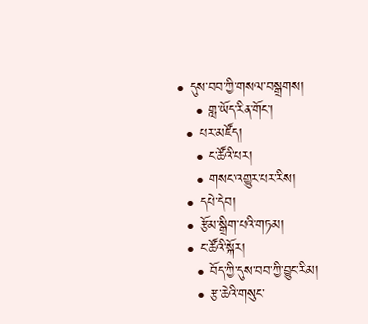• དུས་བབ་ཀྱི་གསལ་བསྒྲགས།
    • གླ་ཡོད་རིན་གོང་།
  • པར་མཛོད།
    • ང་ཚོའི་པར།
    • གསང་འགྱུར་པར་རིས།
  • དཔེ་དེབ།
  • རྩོམ་སྒྲིག་པའི་གཏམ།
  • ང་ཚོའི་སྐོར།
    • བོད་ཀྱི་དུས་བབ་ཀྱི་བྱུང་རིམ།
    • རྩ་ཆེའི་གསུང་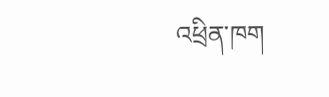འཕྲིན་ཁག